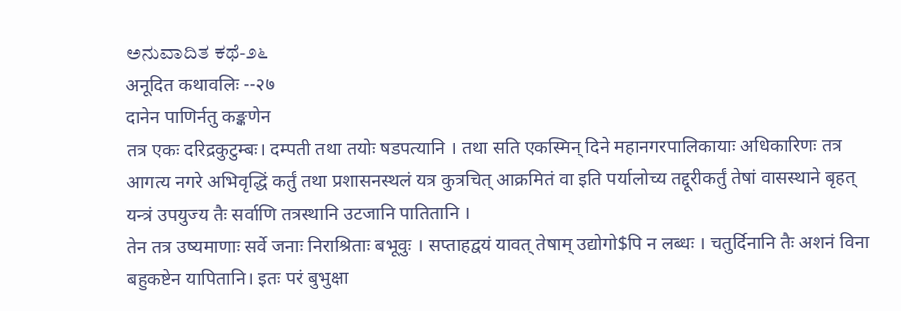ಅನುವಾದಿತ ಕಥೆ-೨೬
अनूदित कथावलिः --२७
दानेन पाणिर्नतु कङ्कणेन
तत्र एकः दरिद्रकुटुम्बः। दम्पती तथा तयोः षडपत्यानि । तथा सति एकस्मिन् दिने महानगरपालिकायाः अधिकारिणः तत्र आगत्य नगरे अभिवृद्धिं कर्तुं तथा प्रशासनस्थलं यत्र कुत्रचित् आक्रमितं वा इति पर्यालोच्य तद्दूरीकर्तुं तेषां वासस्थाने बृहत् यन्त्रं उपयुज्य तैः सर्वाणि तत्रस्थानि उटजानि पातितानि ।
तेन तत्र उष्यमाणाः सर्वे जनाः निराश्रिताः बभूवुः । सप्ताहद्वयं यावत् तेषाम् उद्योगो$पि न लब्धः । चतुर्दिनानि तैः अशनं विना बहुकष्टेन यापितानि। इतः परं बुभुक्षा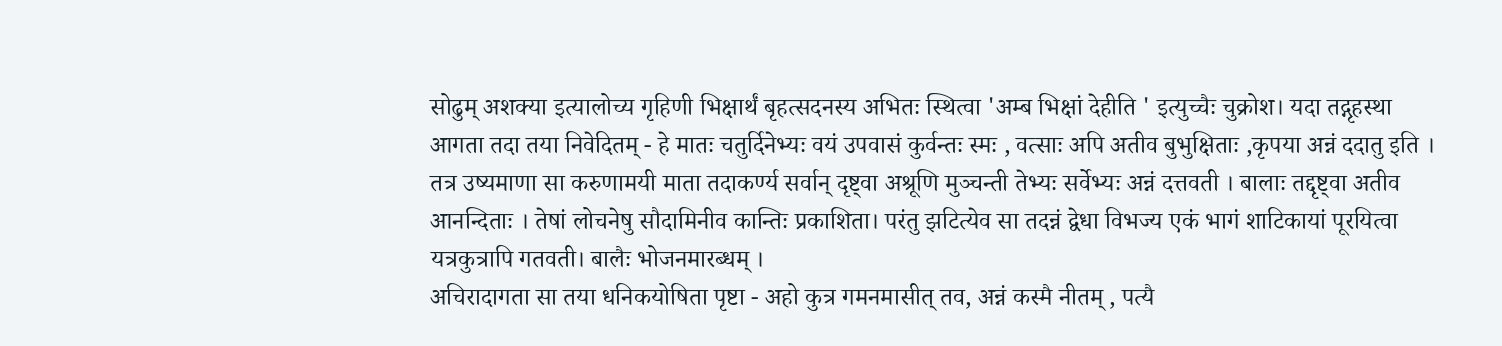सोढुम् अशक्या इत्यालोच्य गृहिणी भिक्षार्थं बृहत्सदनस्य अभितः स्थित्वा 'अम्ब भिक्षां देहीति ' इत्युच्चैः चुक्रोश। यदा तद्गृहस्था आगता तदा तया निवेदितम् - हे मातः चतुर्दिनेभ्यः वयं उपवासं कुर्वन्तः स्मः , वत्साः अपि अतीव बुभुक्षिताः ,कृपया अन्नं ददातु इति ।
तत्र उष्यमाणा सा करुणामयी माता तदाकर्ण्य सर्वान् दृष्ट्वा अश्रूणि मुञ्चन्ती तेभ्यः सर्वेभ्यः अन्नं दत्तवती । बालाः तद्दृष्ट्वा अतीव आनन्दिताः । तेषां लोचनेषु सौदामिनीव कान्तिः प्रकाशिता। परंतु झटित्येव सा तदन्नं द्वेधा विभज्य एकं भागं शाटिकायां पूरयित्वा यत्रकुत्रापि गतवती। बालैः भोजनमारब्धम् ।
अचिरादागता सा तया धनिकयोषिता पृष्टा - अहो कुत्र गमनमासीत् तव, अन्नं कस्मै नीतम् , पत्यै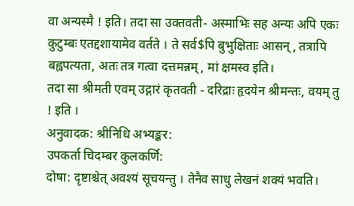वा अन्यस्मै ! इति। तदा सा उक्तवती- अस्माभिः सह अन्यः अपि एकः कुटुम्बः एतद्दशायामेव वर्तते । ते सर्व$पि बुभुक्षिताः आसन्, तत्रापि बह्वपत्यता, अतः तत्र गत्वा दत्तमन्नम्, मां क्षमस्व इति।
तदा सा श्रीमती एवम् उद्गारं कृतवती - दरिद्राः हृदयेन श्रीमन्तः, वयम् तु ! इति ।
अनुवादक: श्रीनिधि अभ्यङ्कर:
उपकर्ता चिदम्बर कुलकर्णि:
दोषा: दृष्टाश्चेत् अवश्यं सूचयन्तु । तेनैव साधु लेखनं शक्यं भवति।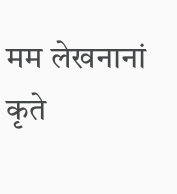मम लेखनानां कृते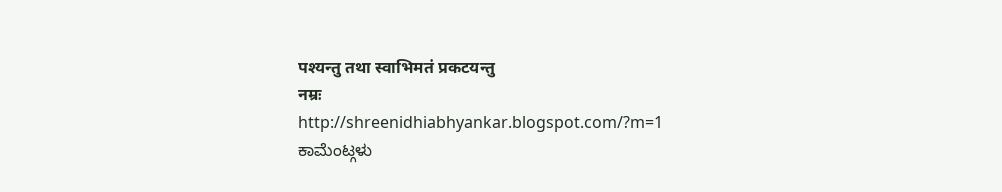पश्यन्तु तथा स्वाभिमतं प्रकटयन्तु
नम्रः
http://shreenidhiabhyankar.blogspot.com/?m=1
ಕಾಮೆಂಟ್ಗಳು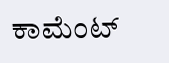ಕಾಮೆಂಟ್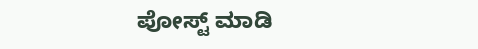ಪೋಸ್ಟ್ ಮಾಡಿ